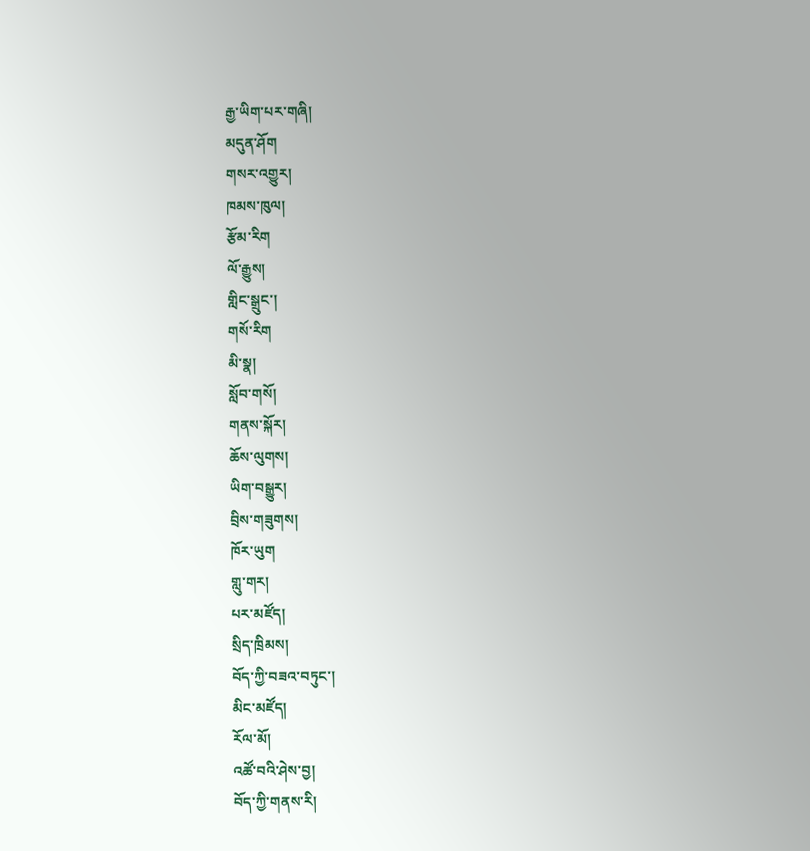རྒྱ་ཡིག་པར་གཞི།
མདུན་ཤོག
གསར་འགྱུར།
ཁམས་ཁུལ།
རྩོམ་རིག
ལོ་རྒྱུས།
གླིང་སྒྲུང་།
གསོ་རིག
མི་སྣ།
སློབ་གསོ།
གནས་སྐོར།
ཆོས་ལུགས།
ཡིག་བསྒྱུར།
བྲིས་གཟུགས།
ཁོར་ཡུག
གླུ་གར།
པར་མཛོད།
སྲིད་ཁྲིམས།
བོད་ཀྱི་བཟའ་བཏུང་།
མིང་མཛོད།
རོལ་མོ།
འཚོ་བའི་ཤེས་བྱ།
བོད་ཀྱི་གནས་རི།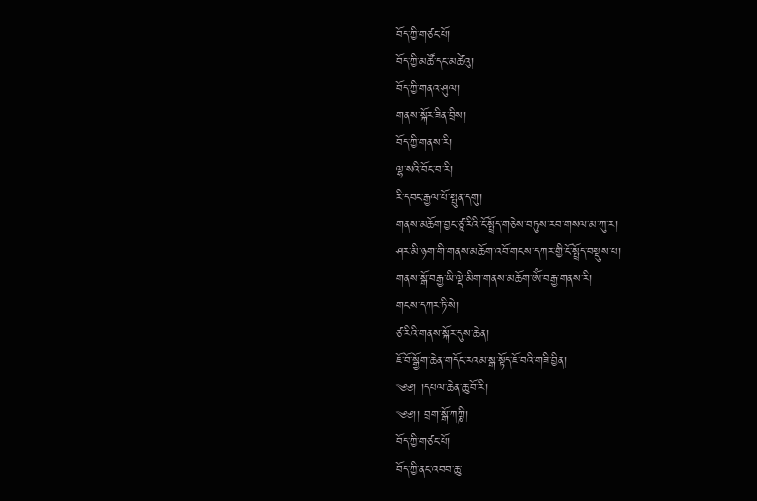བོད་ཀྱི་གཙང་པོ།
བོད་ཀྱི་མཚོ་དང་མཚེའུ།
བོད་ཀྱི་གནའ་ཤུལ།
གནས་སྐོར་ཟིན་བྲིས།
བོད་ཀྱི་གནས་རི།
ལྷ་སའི་བོང་བ་རི།
རི་དབང་རྒྱལ་པོ་སྤུན་དགུ།
གནས་མཆོག་བྱང་ཙཱ་རིའི་ངོ་སྤྲོད་གཅེས་བཏུས་རབ་གསལ་མ་ཀུ་ར།
ཤར་མི་ཉག་གི་གནས་མཆོག་འབོ་གངས་དཀར་གྱི་ངོ་སྤྲོད་བསྡུས་པ།
གནས་སྒོ་བརྒྱ་ཡི་ལྡེ་མིག་གནས་མཆོག་ཨོཾ་བརྒྱ་གནས་རི།
གངས་དཀར་ཏི་སེ།
ཙ་རིའི་གནས་སྐོར་དུས་ཆེན།
ཇོ་བོ་སྒྱོག་ཆེན་གདོང་རའམ་སྒ་སྟོད་ཇོ་བའི་གཟི་བྱིན།
༄༅། །དཔལ་ཆེན་ཆུ་བོ་རི།
༄༅།། བྲག་སྒོ་ཀཀྞི།
བོད་ཀྱི་གཙང་པོ།
བོད་ཀྱི་ནང་འབབ་ཆུ་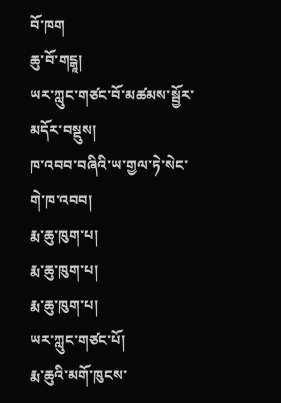བོ་ཁག
ཆུ་བོ་གངྒཱ།
ཡར་ཀླུང་གཙང་བོ་མཚམས་སྦྱོར་མདོར་བསྡུས།
ཁ་འབབ་བཞིའི་ཡ་གྱལ་ཏེ་སེང་གེ་ཁ་འབབ།
རྨ་ཆུ་ཁུག་པ།
རྨ་ཆུ་ཁུག་པ།
རྨ་ཆུ་ཁུག་པ།
ཡར་ཀླུང་གཙང་པོ།
རྨ་ཆུའི་མགོ་ཁུངས་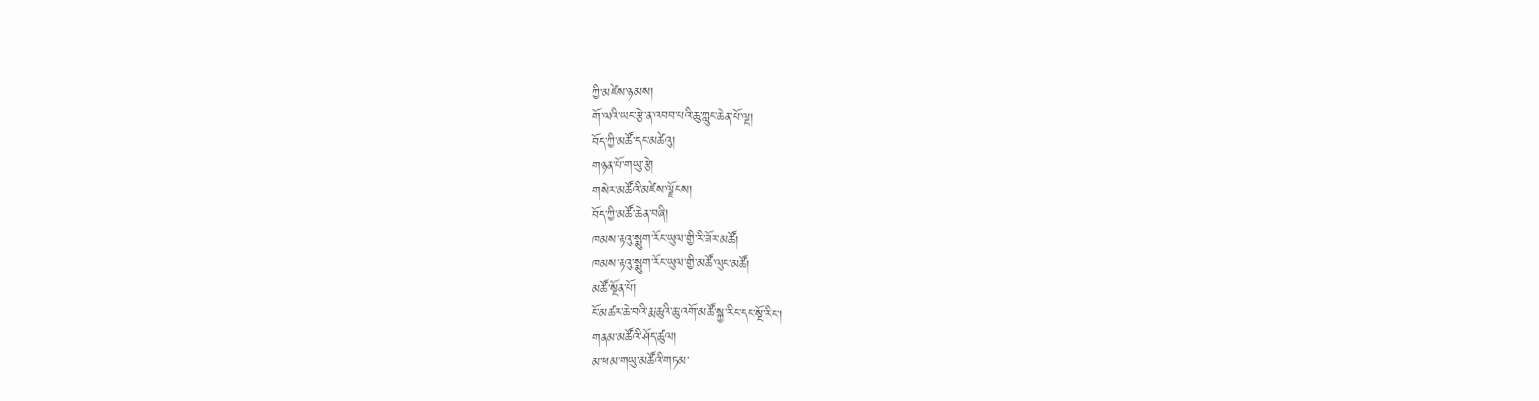ཀྱི་མཛེས་ཉམས།
གོ་ལའི་ཡང་རྩེ་ན་འབབ་པའི་ཆུ་ཀླུང་ཆེན་པོ་ལྔ།
བོད་ཀྱི་མཚོ་དང་མཚེའུ།
གཉན་པོ་གཡུ་རྩེ།
གསེར་མཚོའི་མཛེས་ལྗོངས།
བོད་ཀྱི་མཚོ་ཆེན་བཞི།
ཁམས་རྟའུ་སྨུག་རོང་ཡུལ་གྱི་རི་ཟོར་མཚོ།
ཁམས་རྟའུ་སྨུག་རོང་ཡུལ་གྱི་མཚོ་ལུང་མཚོ།
མཚོ་སྔོན་པོ།
ངོ་མཚར་ཆེ་བའི་རྨ་ཆུའི་ཆུ་འགོ་མཚོ་སྐྱ་རིང་དང་སྔོ་རིང་།
གནམ་མཚོའི་ཤོད་ཚུལ།
མ་ཕམ་གཡུ་མཚོའི་གཏམ་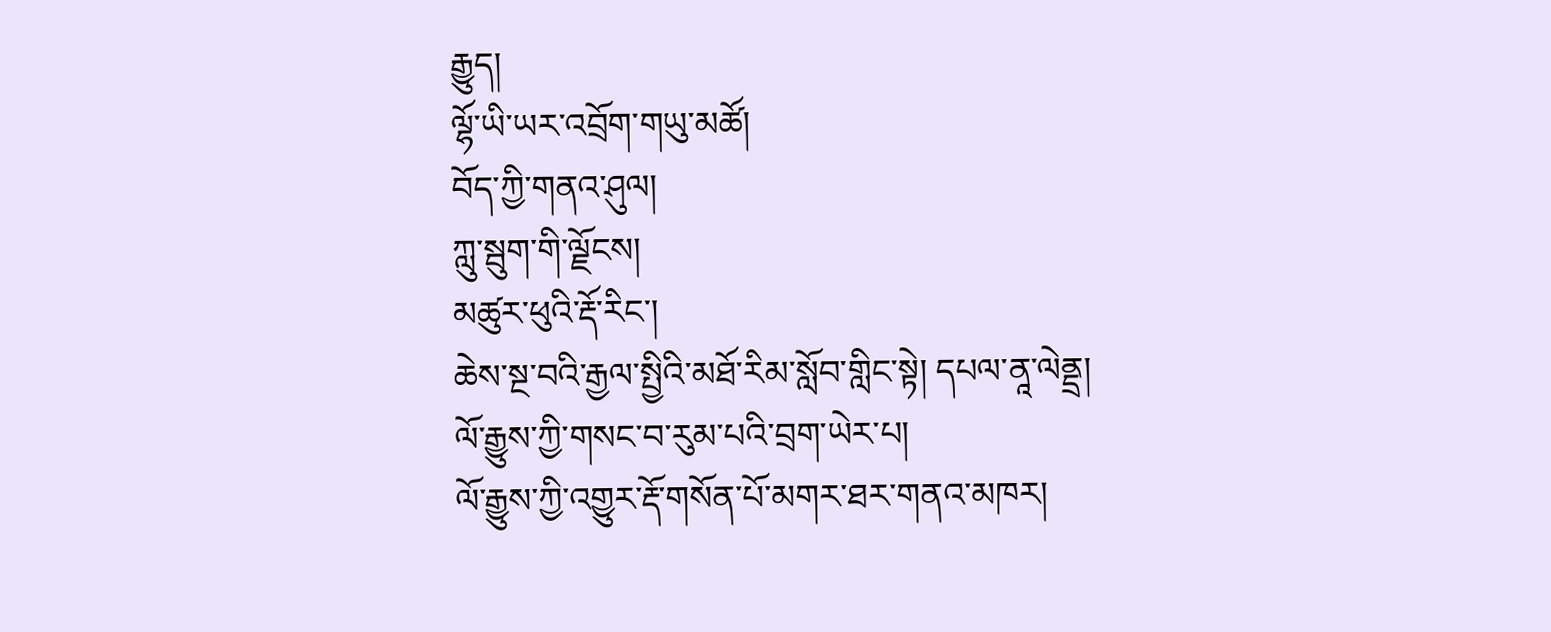རྒྱུད།
ལྷོ་ཡི་ཡར་འབྲོག་གཡུ་མཚོ།
བོད་ཀྱི་གནའ་ཤུལ།
ཀླུ་སྦུག་གི་ལྗོངས།
མཚུར་ཕུའི་རྡོ་རིང་།
ཆེས་སྔ་བའི་རྒྱལ་སྤྱིའི་མཐོ་རིམ་སློབ་གླིང་སྟེ། དཔལ་ནཱ་ལེནྡྲ།
ལོ་རྒྱུས་ཀྱི་གསང་བ་རུམ་པའི་བྲག་ཡེར་པ།
ལོ་རྒྱུས་ཀྱི་འགྱུར་རྡོ་གསོན་པོ་མགར་ཐར་གནའ་མཁར།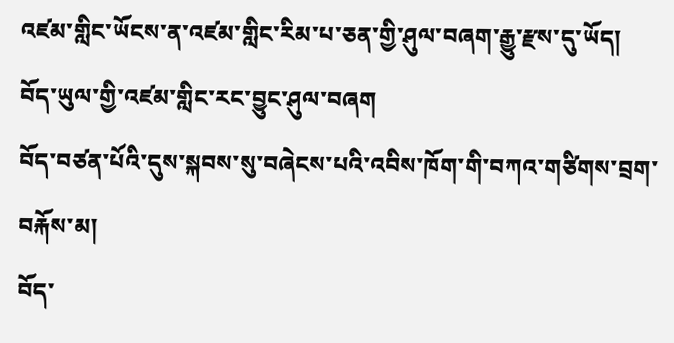འཛམ་གླིང་ཡོངས་ན་འཛམ་གླིང་རིམ་པ་ཅན་གྱི་ཤུལ་བཞག་རྒྱུ་རྫས་དུ་ཡོད།
བོད་ཡུལ་གྱི་འཛམ་གླིང་རང་བྱུང་ཤུལ་བཞག
བོད་བཙན་པོའི་དུས་སྐབས་སུ་བཞེངས་པའི་འབིས་ཁོག་གི་བཀའ་གཙིགས་བྲག་བརྐོས་མ།
བོད་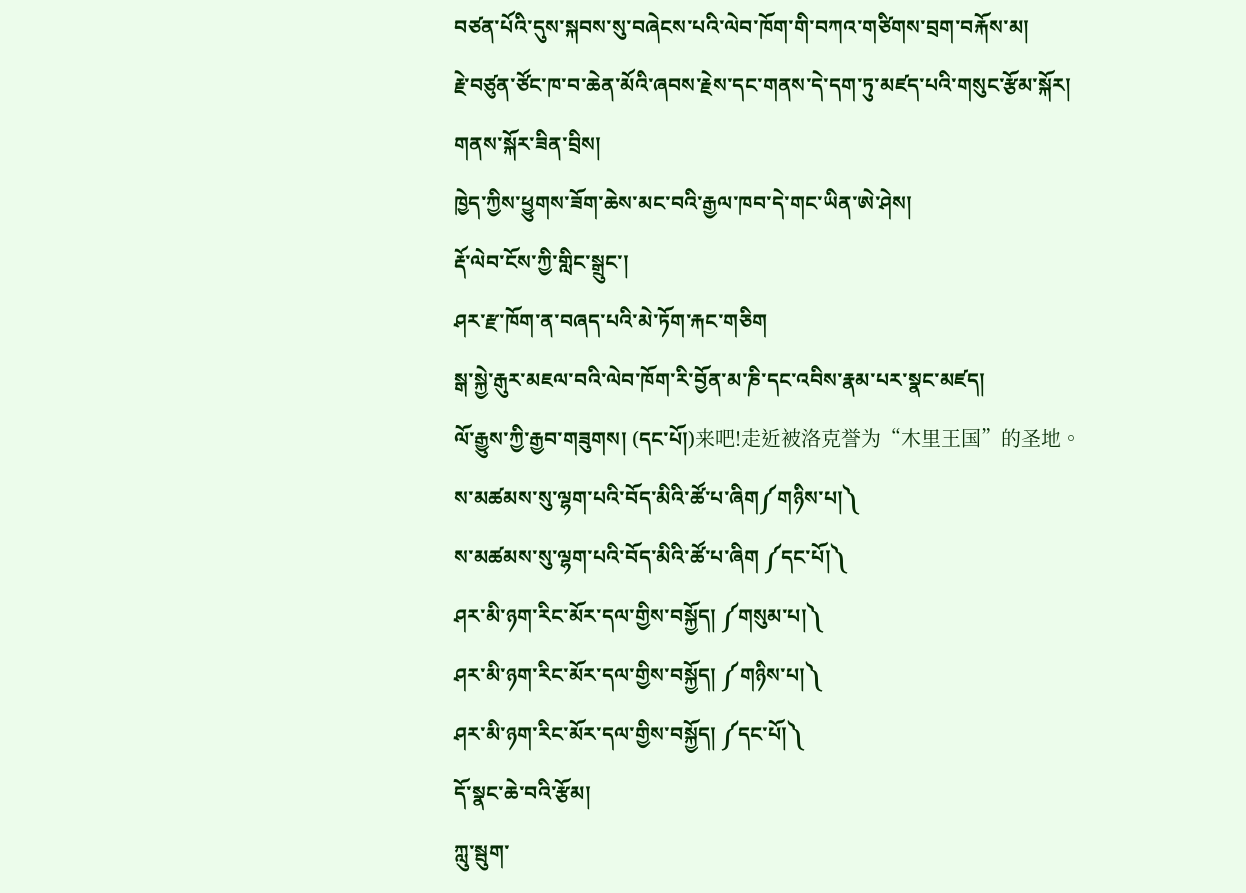བཙན་པོའི་དུས་སྐབས་སུ་བཞེངས་པའི་ལེབ་ཁོག་གི་བཀའ་གཙིགས་བྲག་བརྐོས་མ།
རྗེ་བཙུན་ཙོང་ཁ་བ་ཆེན་མོའི་ཞབས་རྗེས་དང་གནས་དེ་དག་ཏུ་མཛད་པའི་གསུང་རྩོམ་སྐོར།
གནས་སྐོར་ཟིན་བྲིས།
ཁྱེད་ཀྱིས་ཕྱུགས་ཟོག་ཆེས་མང་བའི་རྒྱལ་ཁབ་དེ་གང་ཡིན་ཨེ་ཤེས།
རྡོ་ལེབ་ངོས་ཀྱི་གླིང་སྒྲུང་།
ཤར་རྫ་ཁོག་ན་བཞད་པའི་མེ་ཏོག་རྐང་གཅིག
སྒ་སྐྱེ་རྒུར་མཇལ་བའི་ལེབ་ཁོག་རི་བྱོན་མ་ཎི་དང་འབིས་རྣམ་པར་སྣང་མཛད།
ལོ་རྒྱུས་ཀྱི་རྒྱབ་གཟུགས། (དང་པོ།)来吧!走近被洛克誉为“木里王国”的圣地。
ས་མཚམས་སུ་ལྷག་པའི་བོད་མིའི་ཚོ་པ་ཞིག༼གཉིས་པ།༽
ས་མཚམས་སུ་ལྷག་པའི་བོད་མིའི་ཚོ་པ་ཞིག ༼དང་པོ།༽
ཤར་མི་ཉག་རིང་མོར་དལ་གྱིས་བསྐྱོད། ༼གསུམ་པ།༽
ཤར་མི་ཉག་རིང་མོར་དལ་གྱིས་བསྐྱོད། ༼གཉིས་པ།༽
ཤར་མི་ཉག་རིང་མོར་དལ་གྱིས་བསྐྱོད། ༼དང་པོ།༽
དོ་སྣང་ཆེ་བའི་རྩོམ།
ཀླུ་སྦུག་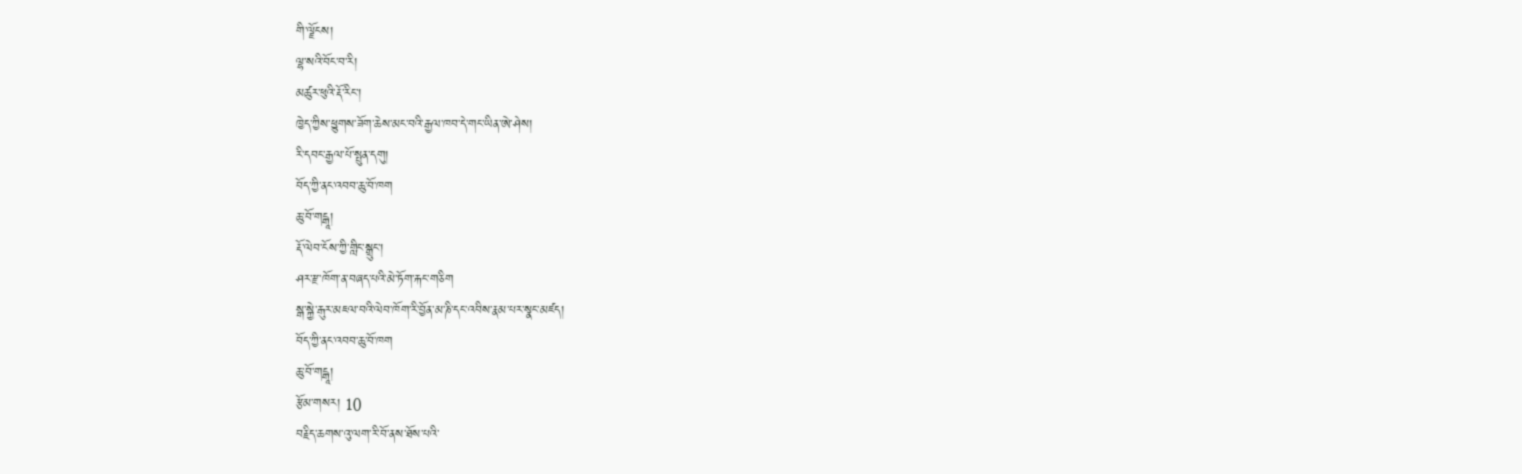གི་ལྗོངས།
ལྷ་སའི་བོང་བ་རི།
མཚུར་ཕུའི་རྡོ་རིང་།
ཁྱེད་ཀྱིས་ཕྱུགས་ཟོག་ཆེས་མང་བའི་རྒྱལ་ཁབ་དེ་གང་ཡིན་ཨེ་ཤེས།
རི་དབང་རྒྱལ་པོ་སྤུན་དགུ།
བོད་ཀྱི་ནང་འབབ་ཆུ་བོ་ཁག
ཆུ་བོ་གངྒཱ།
རྡོ་ལེབ་ངོས་ཀྱི་གླིང་སྒྲུང་།
ཤར་རྫ་ཁོག་ན་བཞད་པའི་མེ་ཏོག་རྐང་གཅིག
སྒ་སྐྱེ་རྒུར་མཇལ་བའི་ལེབ་ཁོག་རི་བྱོན་མ་ཎི་དང་འབིས་རྣམ་པར་སྣང་མཛད།
བོད་ཀྱི་ནང་འབབ་ཆུ་བོ་ཁག
ཆུ་བོ་གངྒཱ།
རྩོམ་གསར། 10
བརྗིད་ཆགས་འུ་ལག་རི་བོ་ནས་ཐོས་པའི་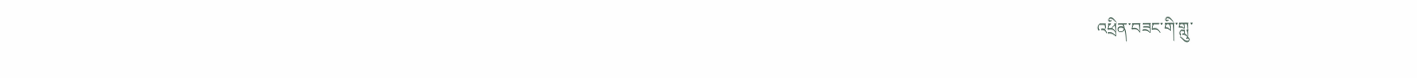འཕྲིན་བཟང་གི་གླུ་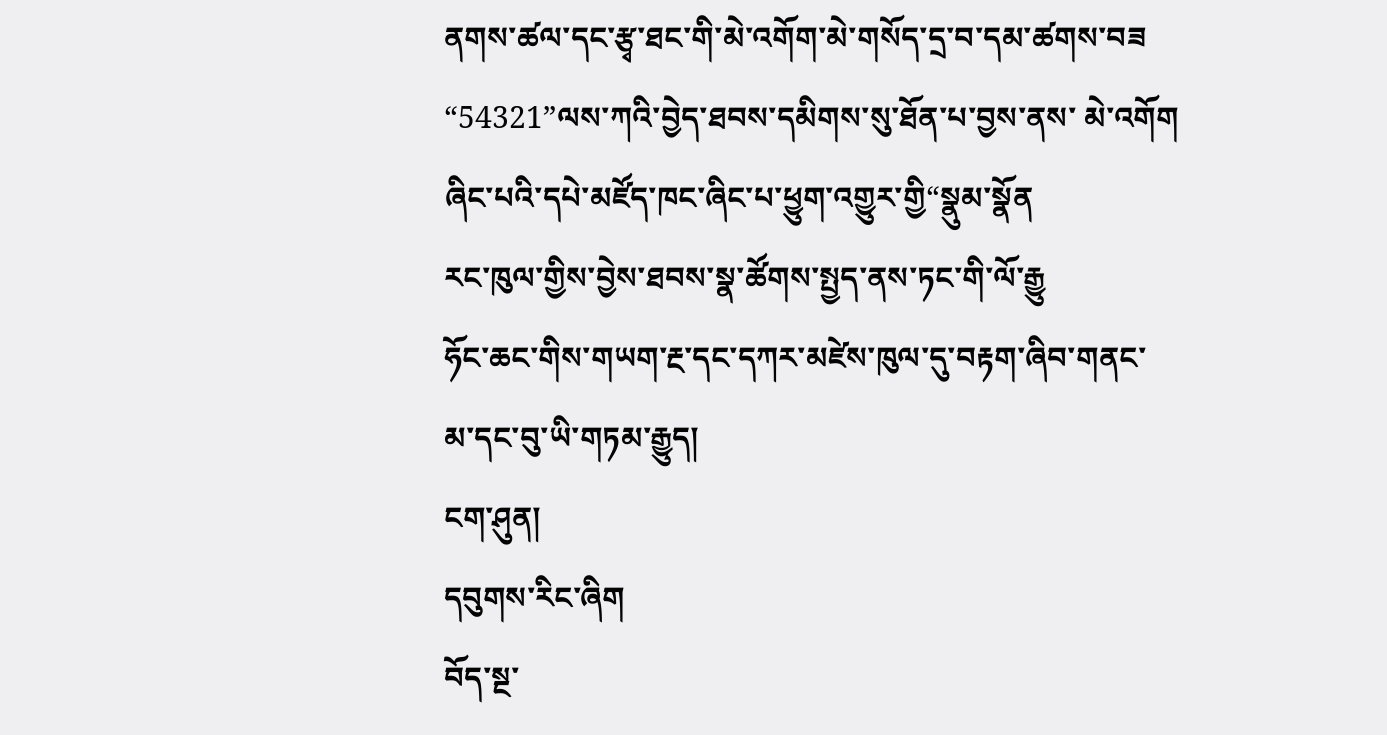ནགས་ཚལ་དང་རྩྭ་ཐང་གི་མེ་འགོག་མེ་གསོད་དྲ་བ་དམ་ཚགས་བཟ
“54321”ལས་ཀའི་བྱེད་ཐབས་དམིགས་སུ་ཐོན་པ་བྱས་ནས་ མེ་འགོག
ཞིང་པའི་དཔེ་མཛོད་ཁང་ཞིང་པ་ཕྱུག་འགྱུར་གྱི“སྣུམ་སྣོན
རང་ཁུལ་གྱིས་བྱེས་ཐབས་སྣ་ཚོགས་སྤྱད་ནས་ཏང་གི་ལོ་རྒྱུ
ཧོང་ཆང་གིས་གཡག་རྔ་དང་དཀར་མཛེས་ཁུལ་དུ་བརྟག་ཞིབ་གནང་
མ་དང་བུ་ཡི་གཏམ་རྒྱུད།
ངག་ཤུན།
དབུགས་རིང་ཞིག
བོད་སྔ་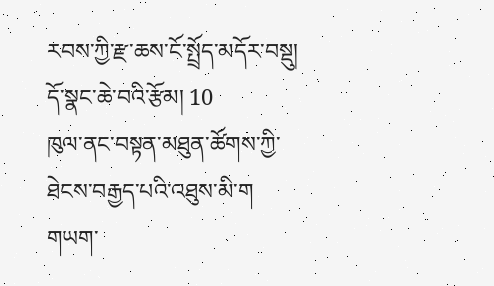རབས་ཀྱི་རྫ་ཆས་ངོ་སྤྲོད་མདོར་བསྡུ།
དོ་སྣང་ཆེ་བའི་རྩོམ། 10
ཁུལ་ནང་བསྟན་མཐུན་ཚོགས་ཀྱི་ཐེངས་བརྒྱད་པའི་འཐུས་མི་ག
གཡག་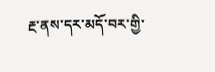རྔ་ནས་དར་མདོ་བར་གྱི་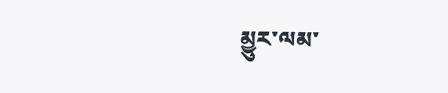མྱུར་ལམ་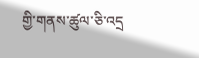གྱི་གནས་ཚུལ་ཅི་འདྲ